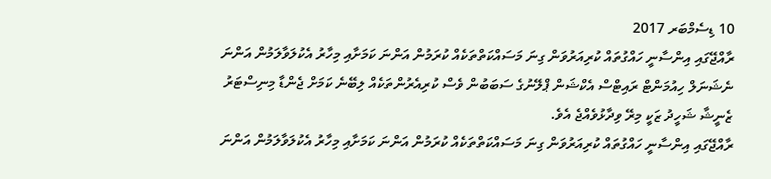10 ޑިސެމްބަރ 2017
ރާއްޖޭގައި އިންސާނީ ހައްގުތައް ކުރިއަރުވަން ގިނަ މަސައްކަތްތަކެއް ކުރަމުން އަންނަ ކަމަށާއި މިހާރު އެކުލަވާލަމުން އަންނަ ނެޝަނަލް ހިއުމަންޓް ރައިޓްސް އެކްޝަން ޕްލޭނުގެ ސަބަބުން ވެސް ކުރިއެރުންތަކެއް ލިބޭނެ ކަމަށް ޖެންޑާ މިނިސްޓަރު ޒެނީޝާ ޝަހީދު ޒަކީ މިރޭ ވިދާޅުވެއްޖެ އެވެ.
ރާއްޖޭގައި އިންސާނީ ހައްގުތައް ކުރިއަރުވަން ގިނަ މަސައްކަތްތަކެއް ކުރަމުން އަންނަ ކަމަށާއި މިހާރު އެކުލަވާލަމުން އަންނަ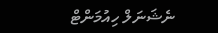ނެޝަނަލް ހިއުމަންޓް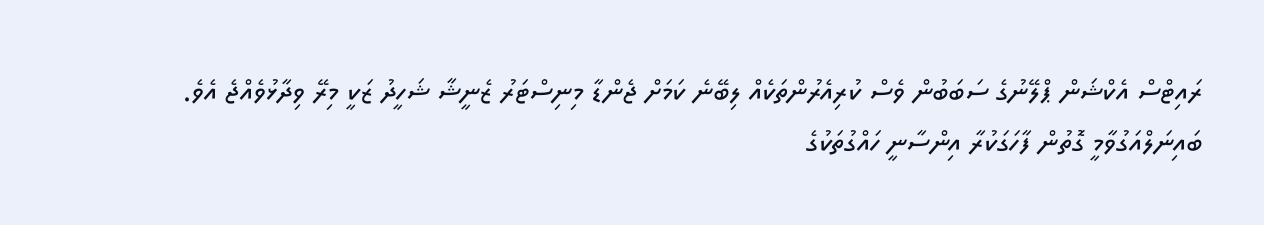ރައިޓްސް އެކްޝަން ޕްލޭނުގެ ސަބަބުން ވެސް ކުރިއެރުންތަކެއް ލިބޭނެ ކަމަށް ޖެންޑާ މިނިސްޓަރު ޒެނީޝާ ޝަހީދު ޒަކީ މިރޭ ވިދާޅުވެއްޖެ އެވެ.
ބައިނަލްއަގުވާމީ ގޮތުން ފާހަގަކުރާ އިންސާނީ ހައްގުތަކުގެ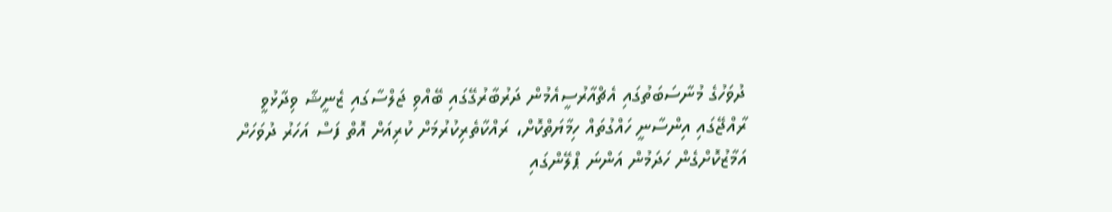ދުވަހުގެ މުނާސަބަތުގައި އެޗްއާރުސީއެމުން ދަރުބާރުގޭގައި ބޭއްވި ޖަލްސާގައި ޒެނީޝާ ވިދާޅުވީ ރާއްޖޭގައި އިންސާނީ ހައްގުތައް ހިމާޔަތްކޮށް، ރައްކާތެރިކުރުމަށް ކުރިއަށް އޮތް ފަސް އަހަރު ދުވަހަށް އަމާޒުކޮށްގެން ހަދަމުން އަންނަ ޕްލޭންގައި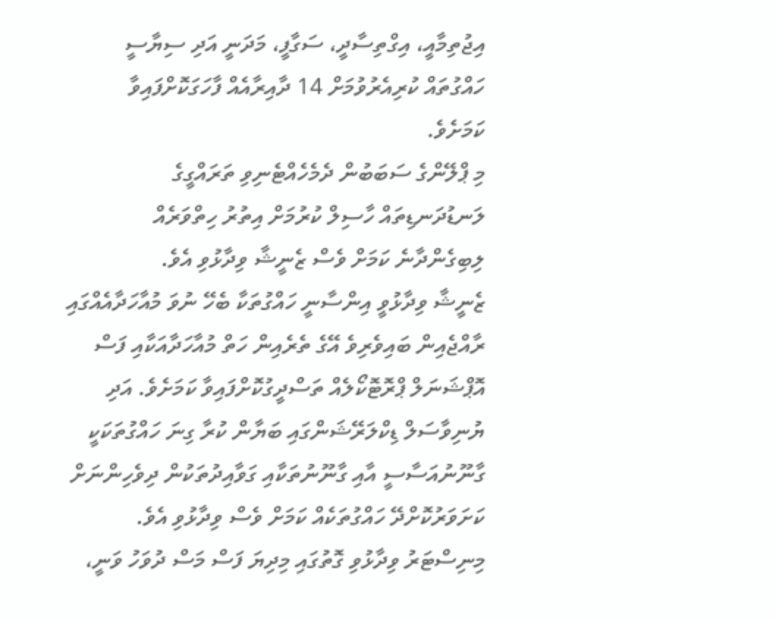އިޖުތިމާއީ، އިގްތިސާދީ، ސަގާފީ، މަދަނީ އަދި ސިޔާސީ ހައްގުތައް ކުރިއެރުވުމަށް 14 ދާއިރާއެއް ފާހަގަކޮށްފައިވާ ކަމަށެވެ.
މި ޕްލޭންގެ ސަބަބުން ދެމެހެއްޓެނިވި ތަރައްގީގެ ލަނޑުދަނޑިތައް ހާސިލް ކުރުމަށް އިތުރު ހިތްވަރެއް ލިބިގެންދާނެ ކަމަށް ވެސް ޒެނީޝާ ވިދާޅުވި އެވެ.
ޒެނީޝާ ވިދާޅުވީ އިންސާނީ ހައްގުތަކާ ބެހޭ ނުވަ މުއާހަދާއެއްގައި ރާއްޖެއިން ބައިވެރިވެ އޭގެ ތެރެއިން ހަތް މުއާހަދާއަކާއި ފަސް އޮޕްޝަނަލް ޕްރޮޓޮކޯލެއް ތަސްދީގުކޮށްފައިވާ ކަމަށެވެ. އަދި ޔުނިވާސަލް ޑިކްލަރޭޝަންގައި ބަޔާން ކުރާ ގިނަ ހައްގުތަކަކީ ގާނޫނުއަސާސީ އާއި ގާނޫނުތަކާއި ގަވާއިދުތަކުން ދިވެހިންނަށް ކަށަވަރުކޮށްދޭ ހައްގުތަކެއް ކަމަށް ވެސް ވިދާޅުވި އެވެ.
މިނިސްޓަރު ވިދާޅުވި ގޮތުގައި މިދިޔަ ފަސް މަސް ދުވަހު ވަނީ،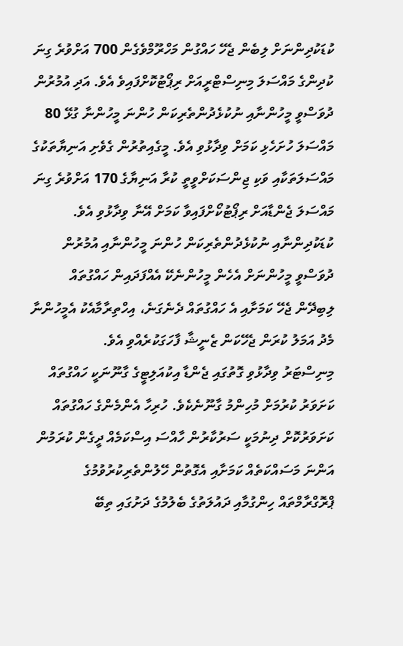ކުޑަކުދިންނަށް ލިބެން ޖެހޭ ހައްގުން މަހްރޫމްވެގެން 700 އަށްވުރެ ގިނަ ކުދިންގެ މައްސަލަ މިނިސްޓްރީއަށް ރިޕޯޓުކޮށްފައިވެ އެވެ. އަދި އުމުރުން ދުވަސްވީ މީހުންނާއި ނުކުޅެދުންތެރިކަން ހުންނަ މީހުންނާ ގުޅޭ 80 މައްސަލަ ހުށަހެޅި ކަމަށް ވިދާޅުވި އެވެ. މީގެއިތުރުން ގެވެށި އަނިޔާތަކުގެ މައްސަލަތަކާއި ވަކި ޖިންސަކަށްވީތީ ކުރާ އަނިޔާގެ 170 އަށްވުރެ ގިނަ މައްސަލަ ޖެންޑާއަށް ރިޕޯޓުކޯށްފައިވާ ކަމަށް އޭނާ ވިދާޅުވި އެވެ.
ކުޑަކުދިންނާއި ނުކުޅެދުންތެރިކަން ހުންނަ މީހުންނާއި އުމުރުން ދުވަސްވީ މީހުންނަށް އެހެން މީހުންނެކޭ އެއްފަދައިން ހައްގުތައް ލިބިދޭން ޖެހޭ ކަމަށާއި އެ ހައްގުތައް ދެނެގަނެ، އިހްތިރާމާއެކު އެމީހުންނާ މެދު އަމަލު ކުރަން ޖެހޭކަން ޒެނީޝާ ފާހަގަކުރެއްވި އެވެ.
މިނިސްޓަރު ވިދާޅުވި ގޮތުގައި ޖެންޑާ އިކުއަލިޓީގެ ގާނޫނަކީ ހައްގުތައް ކަށަވަރު ކުރުމަށް މުހިންމު ގާނޫނެކެވެ. ހުރިހާ އެންމެންގެ ހައްގުތައް ކަށަވަރުކޮށް ދިނުމަކީ ސަރުކާރުން ހާއްސަ އިސްކަމެއް ދީގެން ކުރަމުން އަންނަ މަސައްކަތެއް ކަމަށާއި އެގޮތުން ހޭލުންތެރިކުރުވުމުގެ ޕްރޮގްރާމްތައް ހިންގުމާއި ދައުލަތުގެ ބެލުމުގެ ދަށުގައި ތިބޭ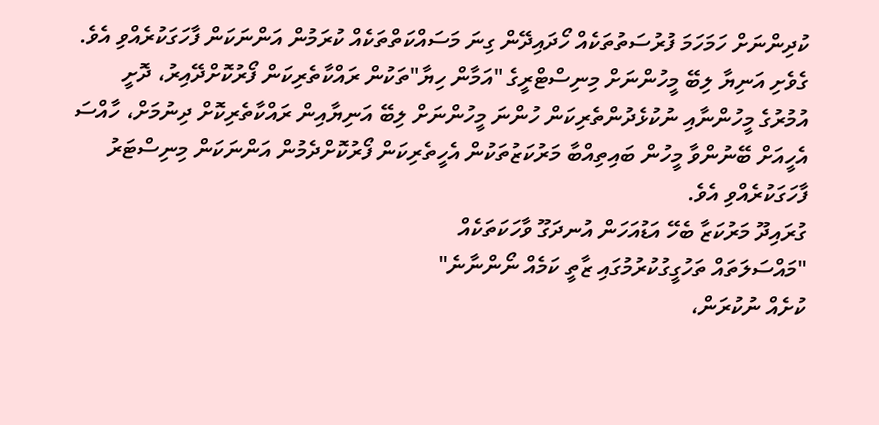ކުދިންނަށް ހަމަހަމަ ފުރުސަތުތަކެއް ހޯދައިދޭން ގިނަ މަސައްކަތްތަކެއް ކުރަމުން އަންނަކަން ފާހަގަކުރެއްވި އެވެ.
ގެވެށި އަނިޔާ ލިބޭ މީހުންނަށް މިނިސްޓްރީގެ "އަމާން ހިޔާ"ތަކުން ރައްކާތެރިކަން ފޯރުކޮށްދޭއިރު، ދޮށީ އުމުރުގެ މީހުންނާއި ނުކުޅެދުންތެރިކަން ހުންނަ މީހުންނަށް ލިބޭ އަނިޔާއިން ރައްކާތެރިކޮށް ދިނުމަށް، ހާއްސަ އެހީއަށް ބޭނުންވާ މީހުން ބައިތިއްބާ މަރުކަޒުތަކުން އެހީތެރިކަން ފޯރުކޮށްދެމުން އަންނަކަން މިނިސްޓަރު ފާހަގަކުރެއްވި އެވެ.
ގުރައިދޫ މަރުކަޒާ ބެހޭ އަޑުއަހަން އުނދަގޫ ވާހަކަތަކެއް
"މައްސަލަތައް ތަހުގީގުކުރުމުގައި ޒާތީ ކަމެއް ނޯންނާނެ"
ކުށެއް ނުކުރަން،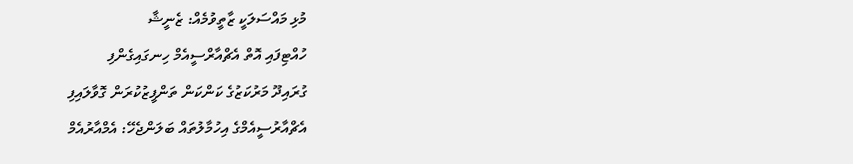މުޅި މައްސަލަކީ ޒާތީވުމެއް: ޒެނީޝާ
ހުއްޓިފައި އޮތް އެޗްއާރްސީއެމް ހިނގައިގެންފި
ގުރައިދޫ މަރުކަޒުގެ ކަންކަން ތަންފީޒުކުރަން ގޮވާލައިފި
އެޗްއާރުސީއެމްގެ އިހުމާލުތައް ބަލަންޖެހޭ: އެމްއާރުއެމް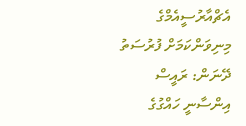އެޗްއާރުސީއެމްގެ މިނިވަންކަމަށް ފުރުސަތު ދޭނަން: ރައީސް
އިންސާނީ ހައްގުގެ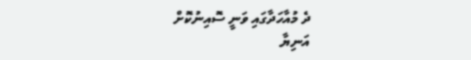ދެ މުއާހަދާގައި ވަނީ ސޮއިނުކޮށް
އަނިޔާ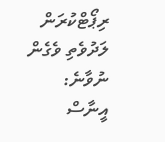ރިޕޯޓްކުރަން ލަދުވެތި ވެގެން ނުވާނެ: އީނާސް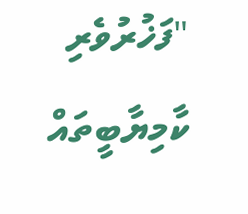"ފަޚުރުވެރި ކާމިޔާބީތައް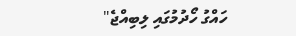ހައްގު ހޯދުމުގައި ލިބިއްޖެ"